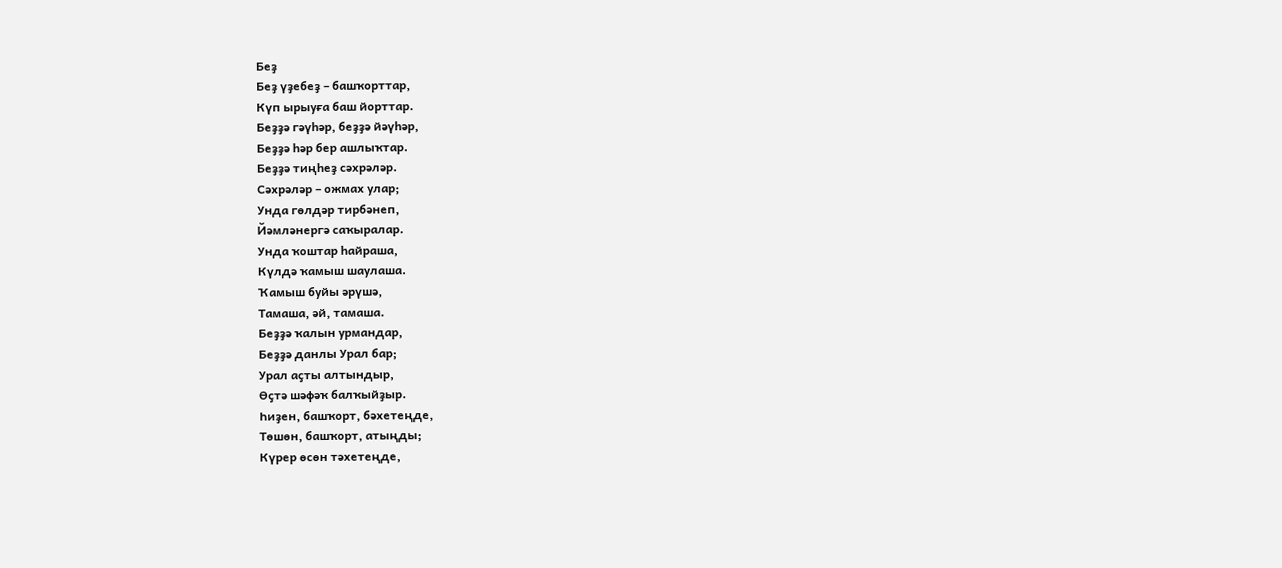Беҙ
Беҙ үҙебеҙ – башҡорттар,
Күп ырыуға баш йорттар.
Беҙҙә гәүһәр, беҙҙә йәүһәр,
Беҙҙә һәр бер ашлыҡтар.
Беҙҙә тиңһеҙ сәхрәләр.
Сәхрәләр – ожмах улар;
Унда гөлдәр тирбәнеп,
Йәмләнергә саҡыралар.
Унда ҡоштар һайраша,
Күлдә ҡамыш шаулаша.
Ҡамыш буйы әрүшә,
Тамаша, әй, тамаша.
Беҙҙә ҡалын урмандар,
Беҙҙә данлы Урал бар;
Урал аҫты алтындыр,
Өҫтә шәфәҡ балҡыйҙыр.
Һиҙен, башҡорт, бәхетеңде,
Төшөн, башҡорт, атыңды;
Күрер өсөн тәхетеңде,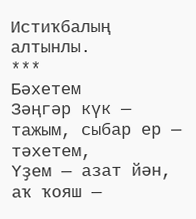Истиҡбалың алтынлы.
***
Бәхетем
Зәңгәр күк — тажым, сыбар ер — тәхетем,
Үҙем — азат йән, аҡ ҡояш —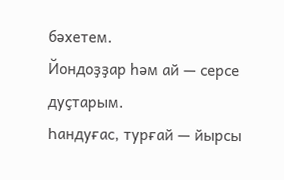бәхетем.
Йондоҙҙар һәм ай — серсе дуҫтарым.
Һандуғас, турғай — йырсы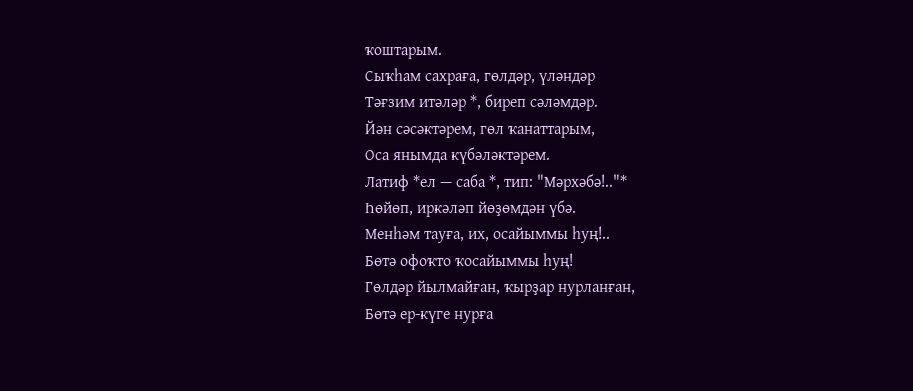ҡоштарым.
Сыҡһам сахраға, гөлдәр, үләндәр
Тәғзим итәләр *, биреп сәләмдәр.
Йән сәсәктәрем, гөл ҡанаттарым,
Оса янымда күбәләктәрем.
Латиф *ел — саба *, тип: "Мәрхәбә!.."*
Һөйөп, иркәләп йөҙөмдән үбә.
Менһәм тауға, их, осайыммы һуң!..
Бөтә офоҡто ҡосайыммы һуң!
Гөлдәр йылмайған, ҡырҙар нурланған,
Бөтә ер-күге нурға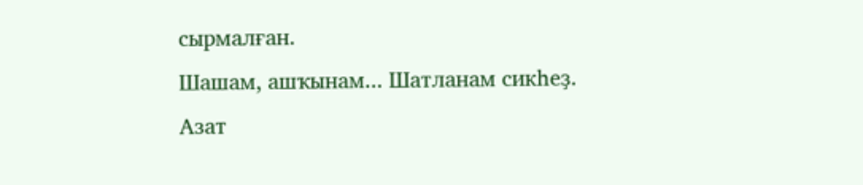сырмалған.
Шашам, ашҡынам... Шатланам сикһеҙ.
Азат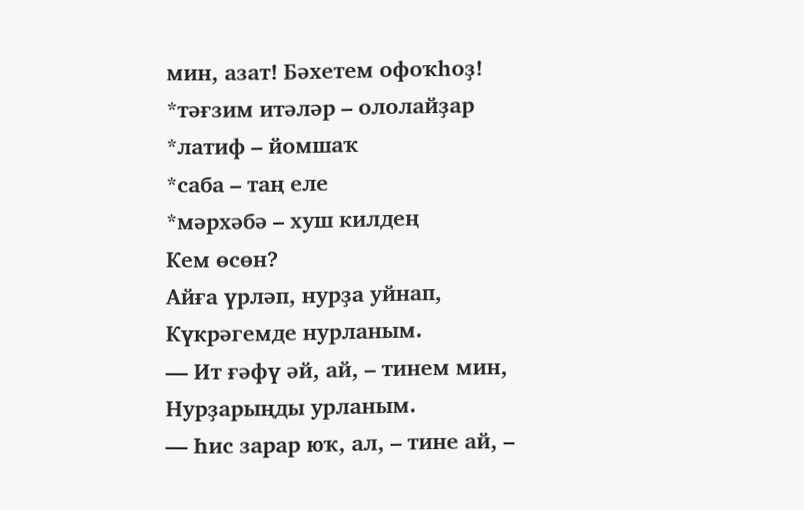мин, азат! Бәхетем офоҡһоҙ!
*тәғзим итәләр – ололайҙар
*латиф – йомшаҡ
*саба – таң еле
*мәрхәбә – хуш килдең
Кем өсөн?
Айға үрләп, нурҙа уйнап,
Күкрәгемде нурланым.
— Ит ғәфү әй, ай, – тинем мин,
Нурҙарыңды урланым.
— Һис зарар юҡ, ал, – тине ай, –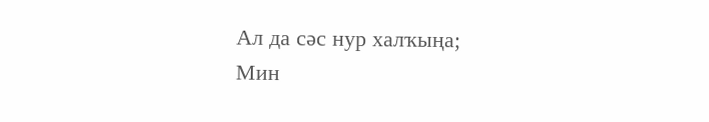Ал да сәс нур халҡыңа;
Мин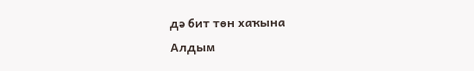дә бит төн хаҡына
Алдым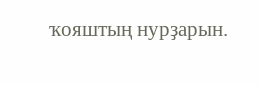ҡояштың нурҙарын.